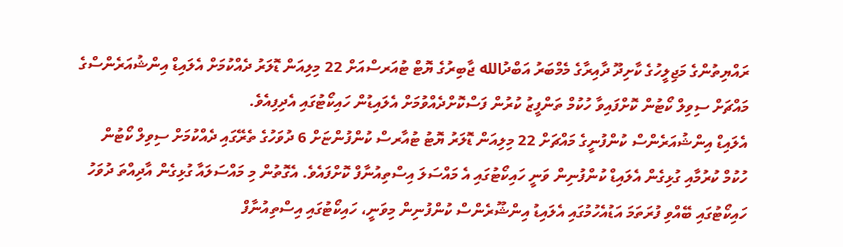ރައްޔިތުންގެ މަޖިލީހުގެ ކާށިދޫ ދާއިރާގެ މެމްބަރު އަބްދުالله ޖާބިރުގެ ޔޮޓް ޓުއަރސްއަށް 22 މިލިއަން ޑޮލަރު ދެއްކުމަށް އެލައިޑް އިންޝުއަރެންސްގެ މައްޗަށް ސިވިލް ކޯޓުން ކޮށްފައިވާ ހުކުމް ތަންފީޒު ކުރުން ފަސްކޮށްދެއްވުމަށް އެލައިޑުން ހައިކޯޓުގައި އެދިފިއެވެ.
އެލައިޑް އިންޝުއަރެންސް ކުންފުނީގެ މައްޗަށް 22 މިލިއަން ޑޮލަރު ޔޮޓު ޓުއާރސް ކުންފުންޏަށް 6 ދުވަހުގެ ތެރޭގައި ދެއްކުމަށް ސިވިލް ކޯޓުން ހުކުމް ކުރުމާއި ގުޅިގެން އެލައިޑް ކުންފުނިން ވަނީ ހައިކޯޓުގައި އެ މައްސަލަ އިސްތިއުނާފް ކޮށްފައެވެ. އެގޮތުން މި މައްސަލައާ ގުޅިގެން އާދިއްތަ ދުވަހު ހައިކޯޓުގައި ބޭއްވި ފުރަތަމަ އަޑުއެހުމުގައި އެލައިޑު އިންޝޫރެންސް ކުންފުނިން މިވަނީ، ހައިކޯޓުގައި އިސްތިއުނާފް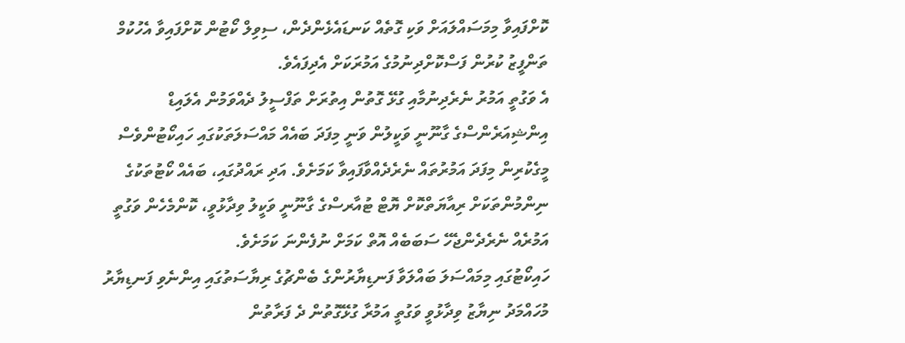ކޮށްފައިވާ މިމަސައްލައަށް ވަކި ގޮތެއް ކަނޑައެޅެންދެން، ސިވިލް ކޯޓުން ކޮށްފައިވާ އެހުކުމް ތަންފީޒު ކުރުން ފަސްކޮށްދިނުމުގެ އަމުރަކަށް އެދިފައެވެ.
އެ ވަގުތީ އަމުރު ނެރެދިނުމާއި ގުޅޭ ގޮތުން އިތުރަށް ތަފްސީލު ދެއްވަމުން އެލައިޑް އިންޝިއަރެންސްގެ ގާނޫނީ ވަކީލުން ވަނީ މިފަދަ ބައެއް މައްސަލަތަކުގައި ހައިކޯޓުންވެސް މީގެކުރިން މިފަދަ އަމުރުތައް ނެރެދެއްވާފައިވާ ކަމަށެވެ. އަދި ރައްދުގައި، ބައެއް ކޯޓުތަކުގެ ނިންމުންތަކަށް ރިއާޔަތްކޮށް ޔޮޓް ޓުއާރސްގެ ގާނޫނީ ވަކީލު ވިދާޅުވީ، ކޮންމެހެން ވަގުތީ އަމުރެއް ނެރެދެންޖެހޭ ސަބަބެއް އޮތް ކަމަށް ނުފެންނަ ކަމަށެވެ.
ހައިކޯޓުގައި މިމައްސަލަ ބައްލަވާ ފަނޑިޔާރުންގެ ބެންޗުގެ ރިޔާސަތުގައި އިންނެވި ފަނޑިޔާރު މުހައްމަދު ނިޔާޒު ވިދާޅުވީ ވަގުތީ އަމުރާ ގުޅޭގޮތުން ދެ ފަރާތުން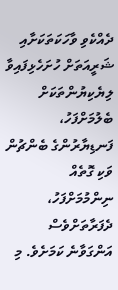ދެއްކެވި ވާހަކަތަކަށާއި ޝަރީއަތަށް ހުށަހެޅިފައިވާ ލިޔެކިޔުންތަކަށް ބެލުމަށްފަހު، ފަނޑިޔާރުންގެ ބެންޗުން ވަކި ގޮތެއް ނިންމުމަށްފަހު، ދެފަރާތަށްވެސް އަންގަވާނެ ކަމަށެވެ. މި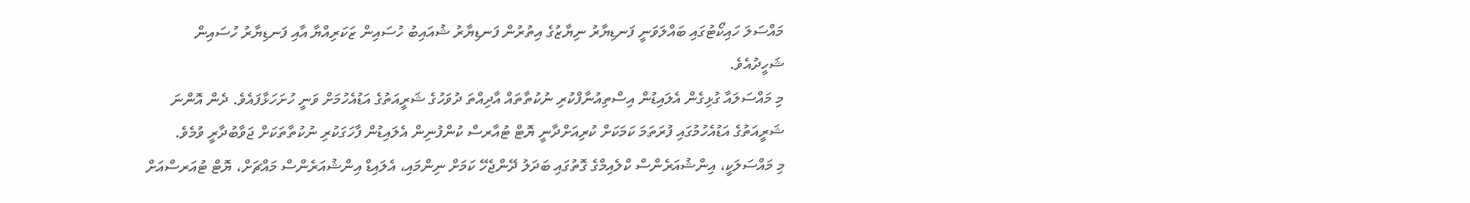މައްސަލަ ހައިކޯޓުގައި ބައްލަވަނީ ފަނޑިޔާރު ނިޔާޒުގެ އިތުރުން ފަނޑިޔާރު ޝުއައިބު ހުސައިން ޒަކަރިއްޔާ އާއި ފަނޑިޔާރު ހުސައިން ޝަހީދުއެވެ.
މި މައްސަލައާ ގުޅިގެން އެލައިޑުން އިސްތިއުނާފްކުރި ނުކުތާތައް އާދިއްތަ ދުވަހުގެ ޝަރީއަތުގެ އަޑުއެހުމަށް ވަނީ ހުށަހަޅާފައެވެ. ދެން އޮންނަ ޝަރީއަތުގެ އަޑުއެހުމުގައި ފުރަތަމަ ކަމަކަށް ކުރިއަށްދާނީ ޔޮޓް ޓުއާރސް ކުންފުނިން އެލައިޑުން ފާހަގަކުރި ނުކުތާތަކަށް ޖަވާބުދާރީ ވުމެވެ.
މި މައްސަލަކީ، އިންޝުއަރެންސް ކްލެއިމްގެ ގޮތުގައި ބަދަލު ދޭންޖެހޭ ކަމަށް ނިންމައި، އެލައިޑް އިންޝުއަރެންސް މައްޗަށް، ޔޮޓް ޓުއަރސްއަށް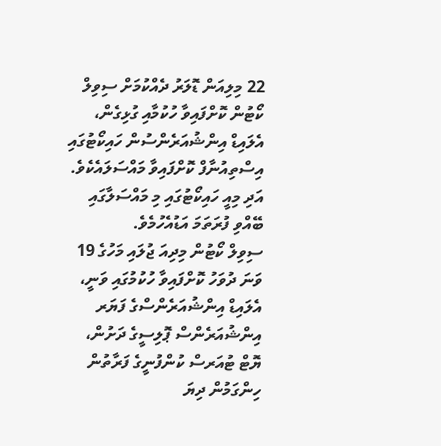22 މިލިއަން ޑޮލަރު ދެއްކުމަށް ސިވިލް ކޯޓުން ކޮށްފައިވާ ހުކުމާއި ގުޅިގެން، އެލައިޑް އިންޝުއަރެންސުން ހައިކޯޓުގައި އިސްތިއުނާފް ކޮށްފައިވާ މައްސަލައެކެވެ. އަދި މިއީ ހައިކޯޓުގައި މި މައްސަލާގައި ބޭއްވި ފުރަތަމަ އަޑުއެހުމެވެ.
ސިވިލް ކޯޓުން މިދިއަ ޖުލައި މަހުގެ 19 ވަނަ ދުވަހު ކޮށްފައިވާ ހުކުމުގައި ވަނީ، އެލައިޑް އިންޝުއަރެންސްގެ ފަޔަރ އިންޝުއަރެންސް ޕޮލިސީގެ ދަށުން، ޔޮޓް ޓުއަރސް ކުންފުނީގެ ފަރާތުން ހިންގަމުން ދިޔަ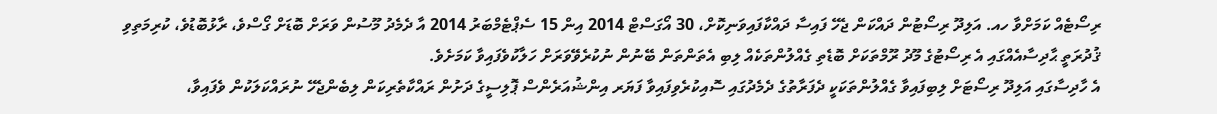ރިސޯޓެއް ކަމަށްވާ ހއ. އަލިދޫ ރިސޯޓުން ދައްކަން ޖެހޭ ފައިސާ ދައްކާފައިވަނިކޮށް، 30 އޯގަސްޓް 2014 އިން 15 ސެޕްޓެމްބަރު 2014 އާ ދެމެދު މޫސުން ވަރަށް ބޮޑަށް ގޯސްވެ، ރާޅުބޮޑުވެ، ކުރިމަތިވި ޤުދުރަތީ ޙާދިސާއެއްގައި އެ ރިސޯޓުގެ މޫދު ރޫމްތަކަށް ބޮޑެތި ގެއްލުންތަކެއް ލިބި އެތަންތަން ބޭނުން ނުކުރެވޭވަރަށް ހަލާކުވެފައިވާ ކަމަށެވެ.
އެ ހާދިސާގައި އަލިދޫ ރިސޯޓަށް ލިބިފައިވާ ގެއްލުންތަކަކީ ދެފަރާތުގެ ދެމެދުގައި ސޮއިކުރެވިފައިވާ ފަޔަރ އިންޝުއަރެންސް ޕޮލިސީގެ ދަށުން ރައްކާތެރިކަން ލިބެންޖެހޭ ނުރައްކަލަކުން ވެފައިވާ،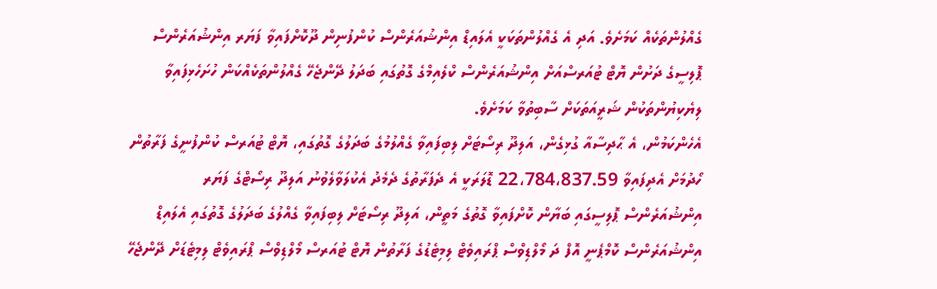ގެއްލުންތަކެއް ކަމަށެވެ. އަދި އެ ގެއްލުންތަކަކީ އެލައިޑް އިންޝުއަރެންސް ކުންފުނިން ދޫކޮށްފައިވާ ފަޔަރ އިންޝުއަރެންސް ޕޮލިސީގެ ދަށުން ޔޮޓް ޓުއަރސްއަށް އިންޝުއަރެންސް ކްލެއިމްގެ ގޮތުގައި ބަދަލު ދޭންޖެހޭ ގެއްލުންތަކެއްކަން ހުށަހެޅިފައިވާ ލިޔެކިޔުންތަކުން ޝަރީއަތަކަށް ސާބިތުވާ ކަމަށެވެ.
އެހެންކަމުން، އެ ޙާދިސާއާ ގުޅިގެން، އަލިދޫ ރިސޯޓަށް ލިބިފައިވާ ގެއްލުމުގެ ބަދަލުގެ ގޮތުގައި، ޔޮޓް ޓުއަރސް ކުންފުނީގެ ފަރާތުން ހޯދުމަށް އެދިފައިވާ 22،784،837.59 ޑޮލަރަކީ އެ ދެފަރާތުގެ ދެމެދު އެކުލަވާލެވުނު އަލިދޫ ރިސޯޓްގެ ފަޔަރ އިންޝުއަރެންސް ޕޮލިސީގައި ބަޔާން ކޮށްފައިވާ ގޮތުގެ މަތީން، އަލިދޫ ރިސޯޓަށް ލިބިފައިވާ ގެއްލުގެ ބަދަލުގެ ގޮތުގައި އެލައިޑް އިންޝުއަރެންސް ކޮމްޕެނީ އޮފް ދަ މޯލްޑިވްސް ޕްރައިވެޓް ލިމިޓެޑުގެ ފަރާތުން ޔޮޓް ޓުއަރސް މޯލްޑިވްސް ޕްރައިވެޓް ލިމިޓެޑަށް ދޭންޖެހޭ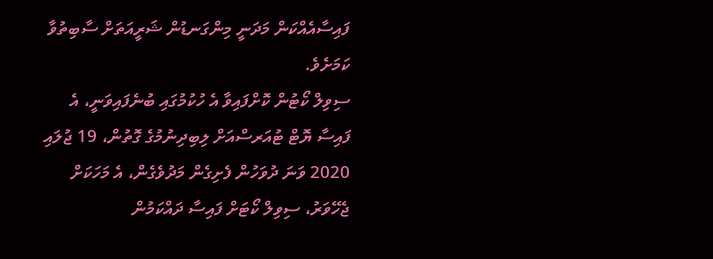ފައިސާއެއްކަން މަދަނީ މިންގަނޑުން ޝަރީއަތަށް ސާބިތުވާ ކަމަށެވެ.
ސިވިލް ކޯޓުން ކޮށްފައިވާ އެ ހުކުމުގައި ބުނެފައިވަނީ، އެ ފައިސާ ޔޮޓް ޓުއަރސްއަށް ލިބިދިނުމުގެ ގޮތުން، 19 ޖުލައި 2020 ވަނަ ދުވަހުން ފެށިގެން މަދުވެގެން، އެ މަހަކަށް ޖެހޭވަރު، ސިވިލް ކޯޓަށް ފައިސާ ދައްކަމުން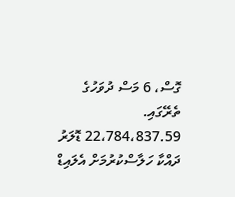ގޮސް، 6 މަސް ދުވަހުގެ ތެރޭގައި. 22،784،837.59 ޑޮލަރު ދައްކާ ހަލާސްކުރުމަށް އެލައިޑް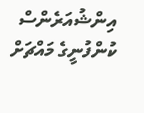އިންޝުއަރެންސް ކުންފުނީގެ މައްޗަށް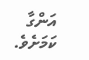އަންގާ ކަމަށެވެ.